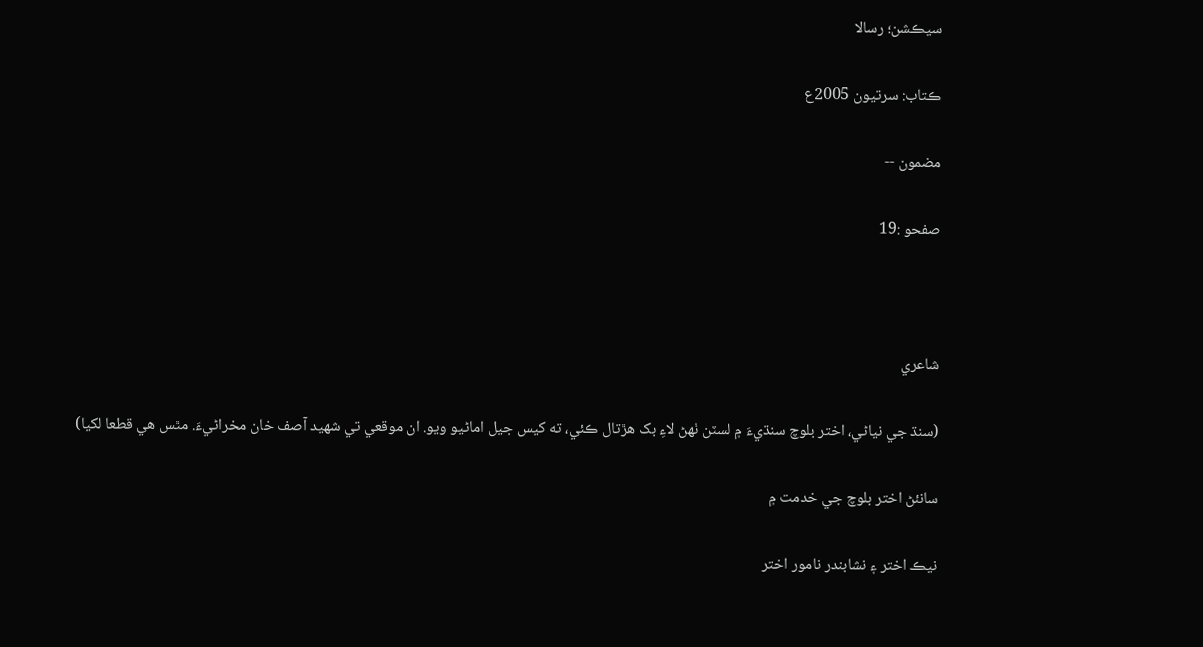سيڪشن؛ رسالا

ڪتاب: سرتيون 2005ع

مضمون --

صفحو :19



شاعري

(سنڌ جي نياڻي، اختر بلوچ سنڌيءَ ۾ لسٽن ٺهڻ لاءِ بک هڙتال ڪئي، ته کيس جيل اماڻيو ويو. ان موقعي تي شهيد آصف خان مخراڻيءَ. مٿس هي قطعا لکيا)

سانئڻ اختر بلوچ جي خدمت ۾

نيڪ اختر ۽ نشابندر نامور اختر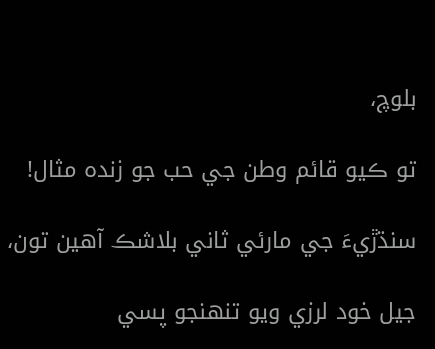بلوچ،

تو ڪيو قائم وطن جي حب جو زنده مثال!

سنڌڙيءَ جي مارئي ثاني بلاشڪ آهين تون،

جيل خود لرزي ويو تنهنجو پسي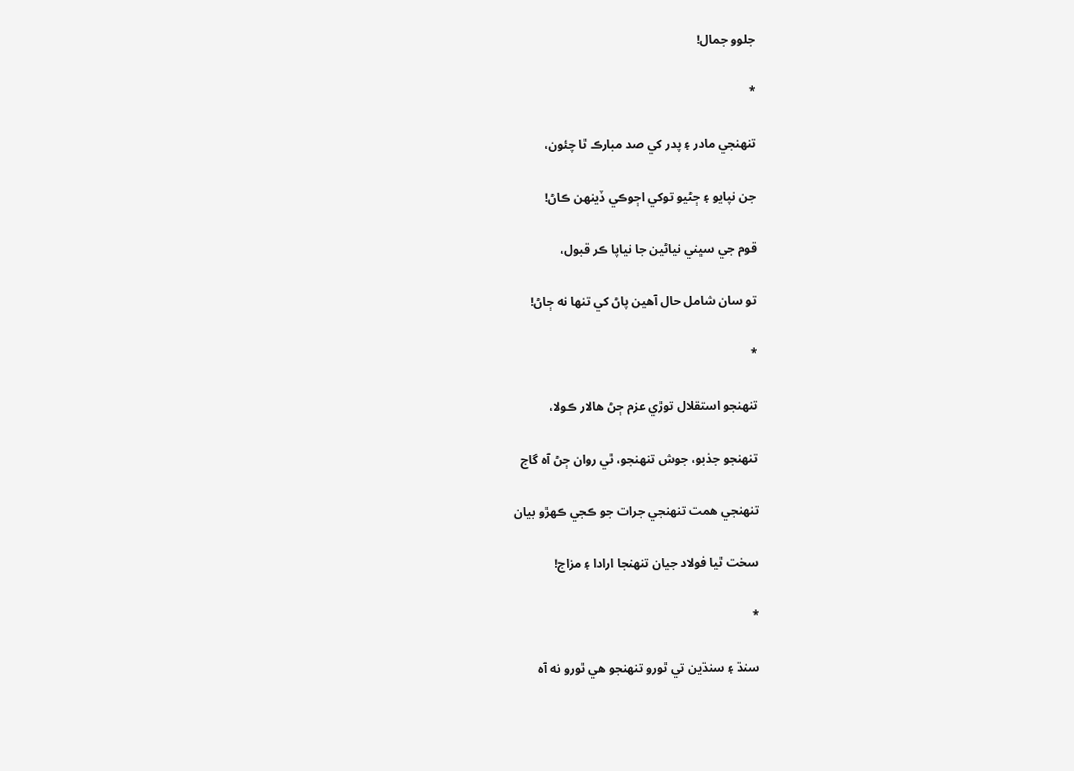جلوو جمال!

*

تنهنجي مادر ۽ پدر کي صد مبارڪ ٿا چئون،

جن نپايو ۽ ڄڻيو توکي اڄوڪي ڏينهن ڪاڻ!

قوم جي سڀني نياڻين جا نياپا ڪر قبول،

تو سان شامل حال آهين پاڻ کي تنها نه ڄاڻ!

*

تنهنجو استقلال توڙي عزم ڄڻ هالار ڪولا،

تنهنجو جذبو، جوش تنهنجو، ٿي روان ڄڻ آه گاج

تنهنجي همت تنهنجي جرات جو ڪجي ڪهڙو بيان

سخت ٿيا فولاد جيان تنهنجا ارادا ۽ مزاج!

*

سنڌ ۽ سنڌين تي ٿورو تنهنجو هي ٿورو نه آه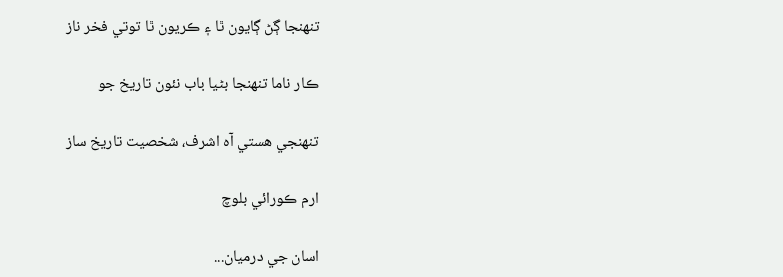تنهنجا ڳڻ ڳايون ٿا ۽ ڪريون ٿا توتي فخر ناز

ڪار ناما تنهنجا بڻيا باب نئون تاريخ جو

تنهنجي هستي آه اشرف، شخصيت تاريخ ساز

ارم ڪورائي بلوچ

اسان جي درميان...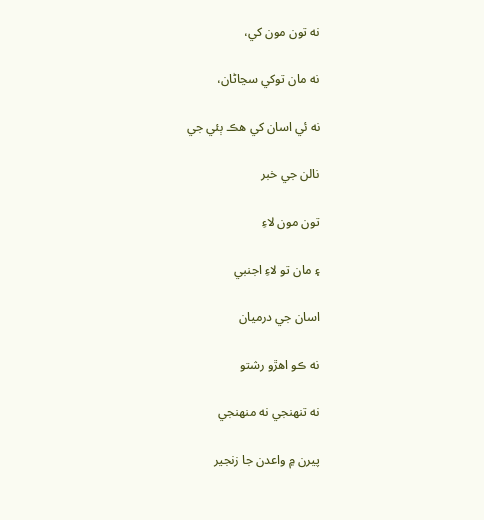نه تون مون کي،

نه مان توکي سڃاڻان،

نه ئي اسان کي هڪ ٻئي جي

نالن جي خبر

تون مون لاءِ

۽ مان تو لاءِ اجنبي

اسان جي درميان

نه ڪو اهڙو رشتو

نه تنهنجي نه منهنجي

پيرن ۾ واعدن جا زنجير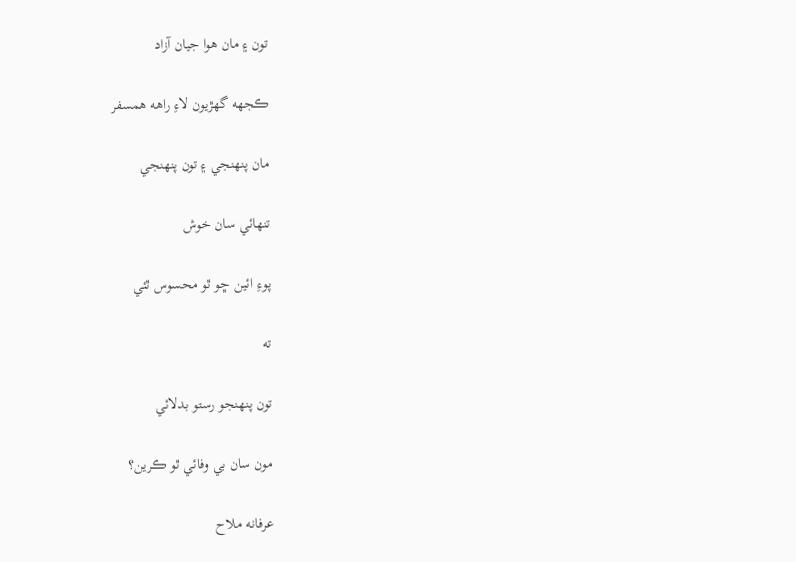تون ۽ مان هوا جيان آزاد

ڪجهه گهڙيون لاءِ راهه همسفر

مان پنهنجي ۽ تون پنهنجي

تنهائي سان خوش

پوءِ ائين ڇو ٿو محسوس ٿئي

ته

تون پنهنجو رستو بدلائي

مون سان بي وفائي ٿو ڪرين؟

عرفانه ملاح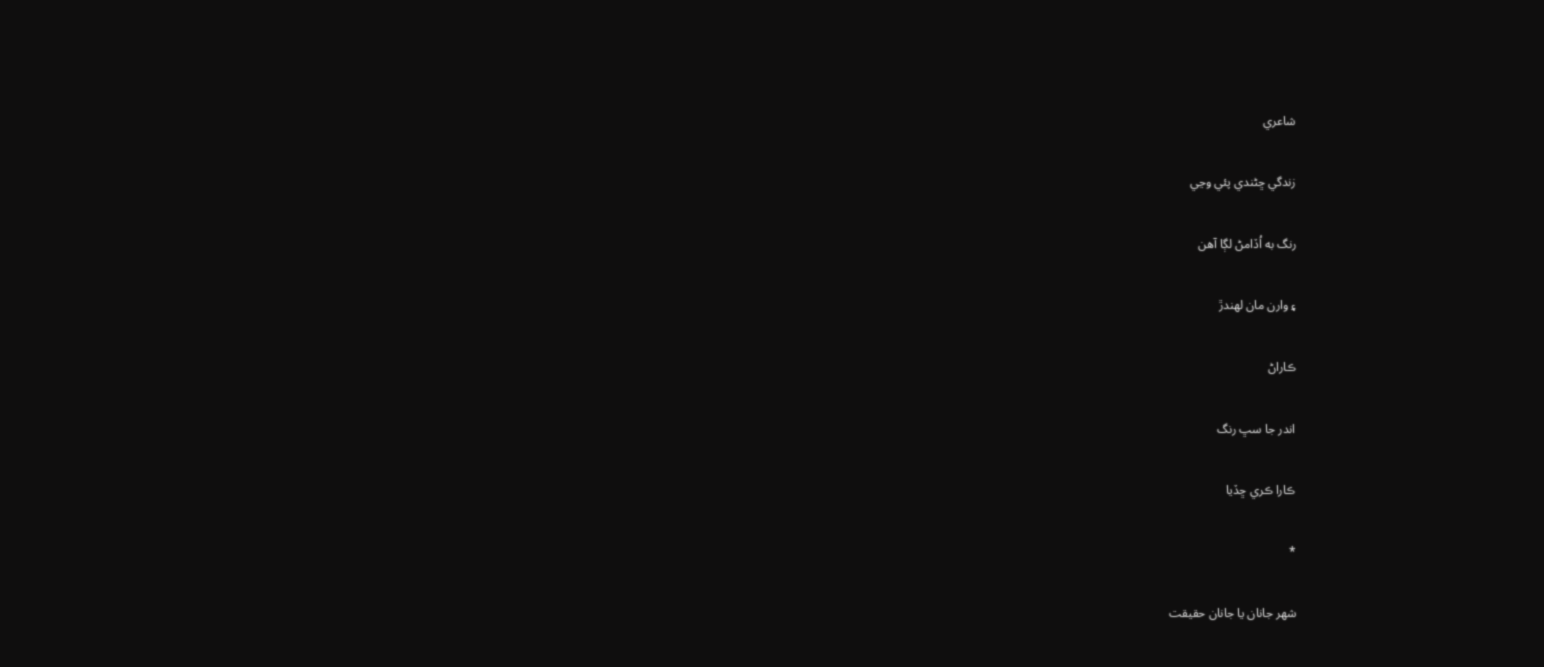شاعري

زندگي ڇڻندي پئي وڃي

رنگ به اُڏامڻ لڳا آهن

۽ وارن مان لهندڙ

ڪاراڻ

اندر جا سڀ رنگ

ڪارا ڪري ڇڏيا

*

شهر جانان يا جانان حقيقت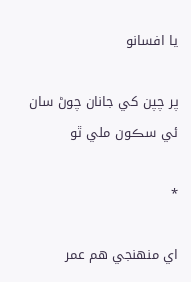يا افسانو

پر چپن کي جانان چوڻ سان ئي سڪون ملي ٿو

*

اي منهنجي هم عمر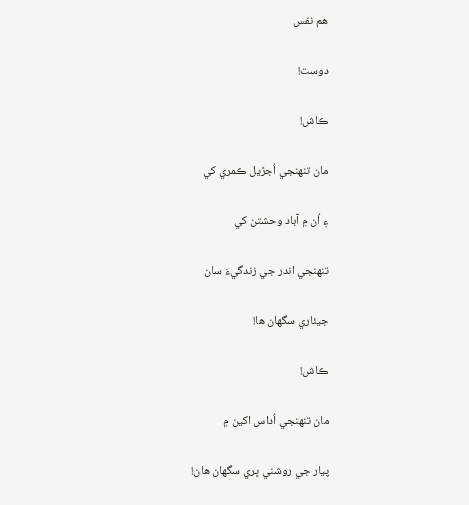هم نفس

دوست!

ڪاش!

مان تنهنجي اُجڙيل ڪمري کي

۽ اُن ۾ آباد وحشتن کي

تنهنجي اندر جي زندگيءَ سان

جيئاري سگهان ها!

ڪاش!

مان تنهنجي اُداس اکين ۾

پيار جي روشني ڀري سگهان هان!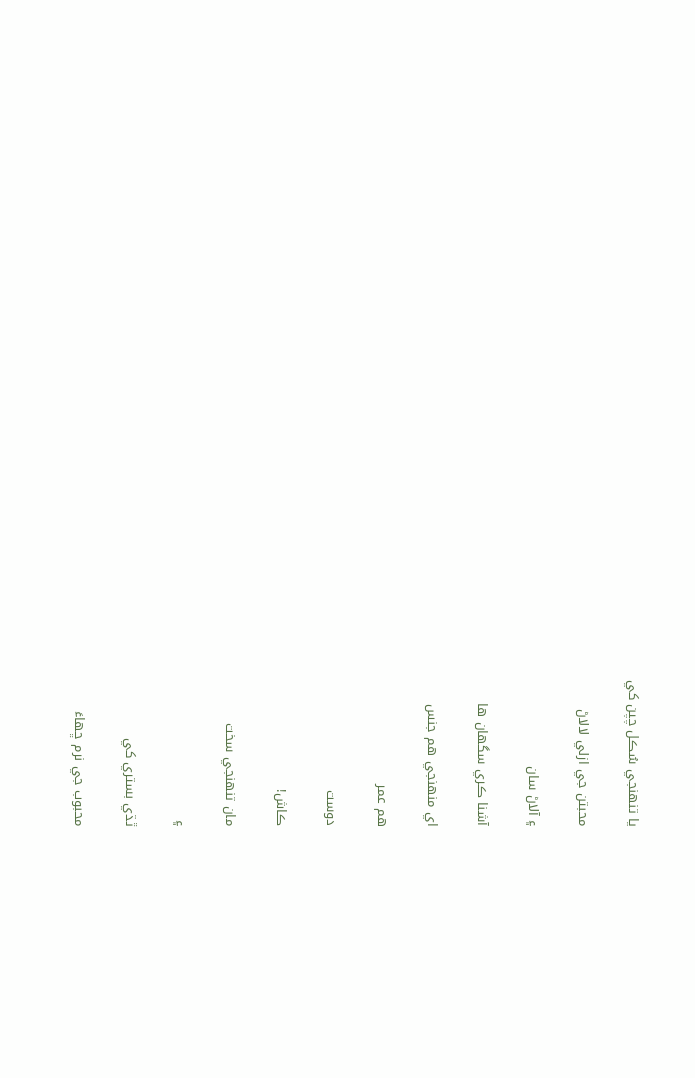يا تنھنجي سُڪل چپن کي

محبتن جي ازلي لالاڻ

۽ آلاڻ سان

آشنا ڪري سگهان ها

اي منهنجي هم جنس

هم عمر

دوست

ڪاش!

مان تنهنجي سخت

۽

ٿڌي بستري کي

محبوب جي نرم ڇهاءَ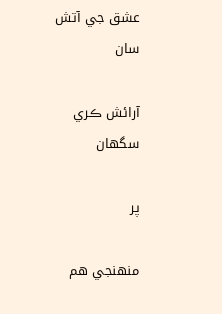عشق جي آتش سان

آرائش ڪري سگهان

پر

منهنجي هم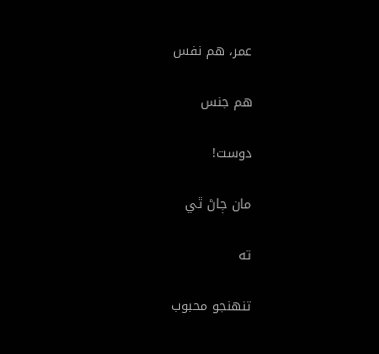عمر، هم نفس

هم جنس

دوست!

مان ڄاڻ ٿي

ته

تنهنجو محبوب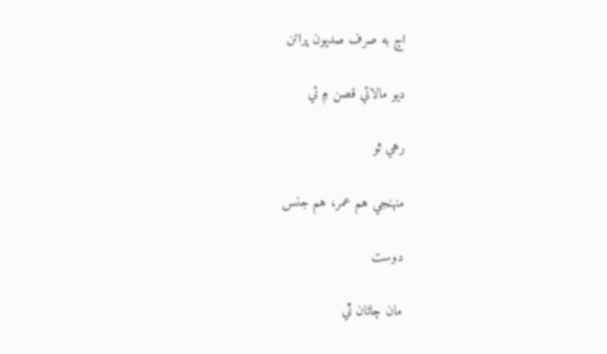اڄ به صرف صديون پراڻن

ديو مالائي قصن ۾ ئي

رهي ٿو

منهنجي هم عمر، هم جنس

دوست

مان ڄاڻان ٿي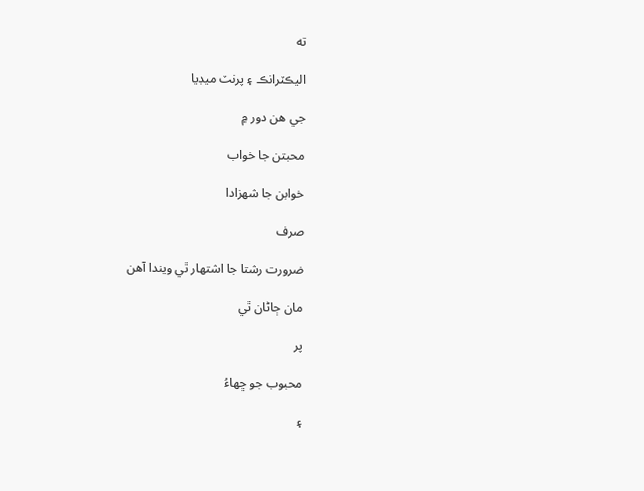ته

اليڪٽرانڪ ۽ پرنٽ ميڊيا

جي هن دور ۾

محبتن جا خواب

خوابن جا شهزادا

صرف

ضرورت رشتا جا اشتهار ٿي ويندا آهن

مان ڄاڻان ٿي

پر

محبوب جو ڇهاءُ

۽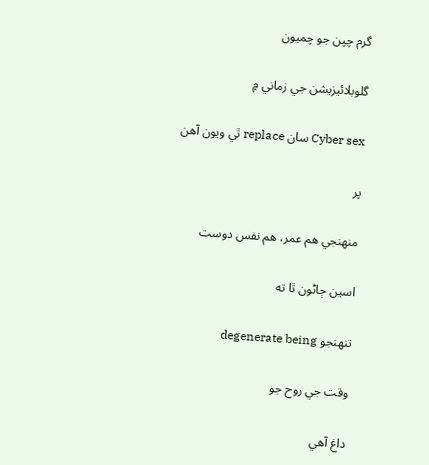گرم چپن جو چميون

گلوبلائيزيشن جي زماني ۾

Cyber sex سان replace ٿي ويون آهن

پر

منهنجي هم عمر، هم نفس دوست

اسين ڄاڻون ٿا ته

تنهنجو degenerate being

وقت جي روح جو

داغ آهي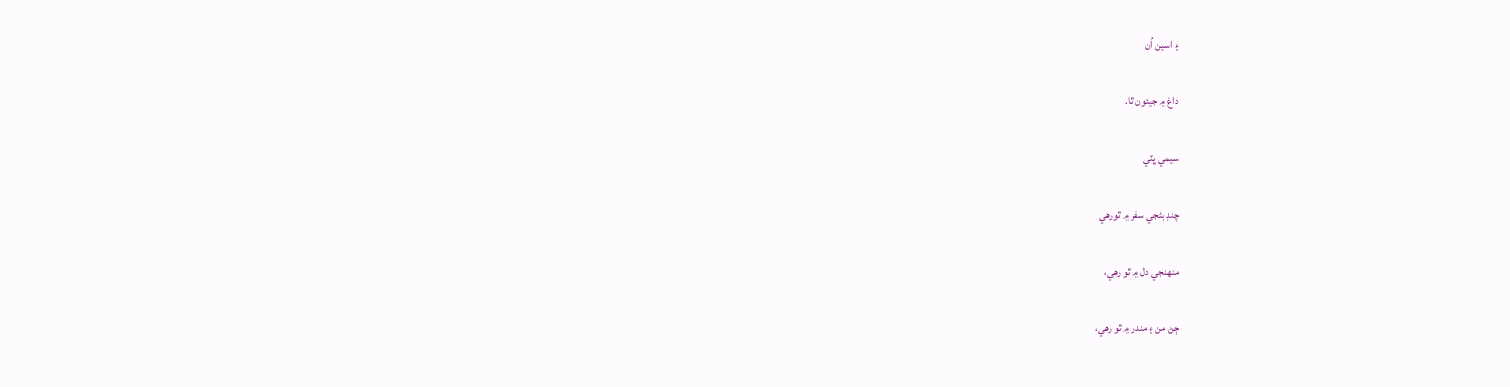۽ اسين اُن

داغ ۾ جيئون ٿا.

سيمي ڀٽي

چنڊ بڻجي سفر ۾ ٿورهي

منهنجي دل ۾ ٿو رهي،

ڄڻ من ۽ مندر ۾ ٿو رهي،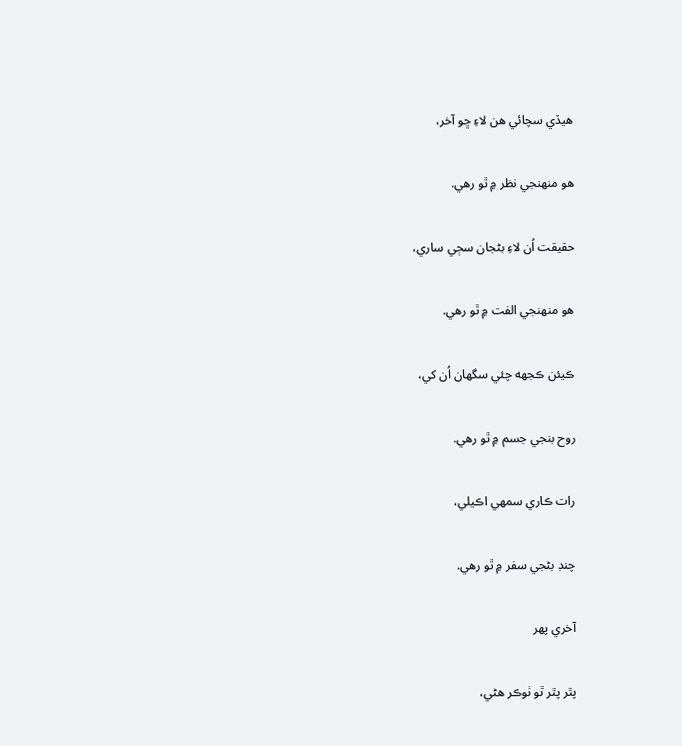هيڏي سچائي هن لاءِ ڇو آخر،

هو منهنجي نظر ۾ ٿو رهي.

حقيقت اُن لاءِ بڻجان سڄي ساري،

هو منهنجي الفت ۾ ٿو رهي.

ڪيئن ڪجهه چئي سگهان اُن کي،

روح بنجي جسم ۾ ٿو رهي.

رات ڪاري سمهي اڪيلي،

چنڊ بڻجي سفر ۾ ٿو رهي.

آخري پهر

پٿر پٿر ٿو ٺوڪر هڻي،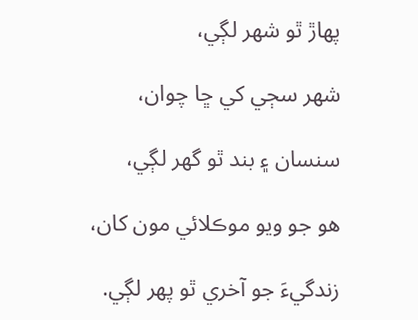پهاڙ ٿو شهر لڳي،

شهر سڄي کي ڇا چوان،

سنسان ۽ بند ٿو گهر لڳي،

هو جو ويو موڪلائي مون کان،

زندگيءَ جو آخري ٿو پهر لڳي.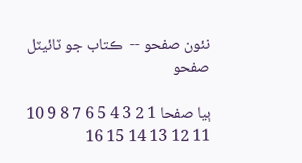نئون صفحو --  ڪتاب جو ٽائيٽل صفحو

ٻيا صفحا 1 2 3 4 5 6 7 8 9 10 11 12 13 14 15 16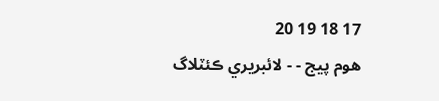17 18 19 20
هوم پيج - - لائبريري ڪئٽلاگ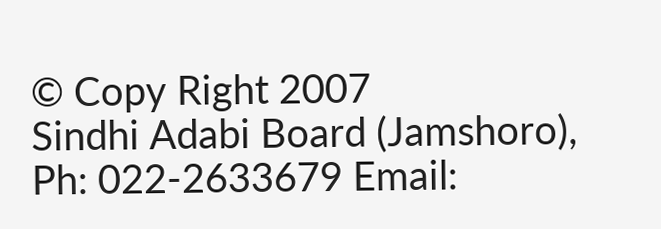© Copy Right 2007
Sindhi Adabi Board (Jamshoro),
Ph: 022-2633679 Email: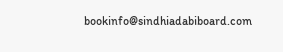bookinfo@sindhiadabiboard.com